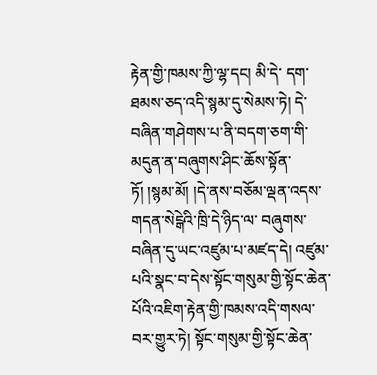རྟེན་གྱི་ཁམས་ཀྱི་ལྷ་དང། མི་དེ་ དག་ཐམས་ཅད་འདི་སྙམ་དུ་སེམས་ཏེ། དེ་བཞིན་གཤེགས་པ་ནི་བདག་ཅག་གི་མདུན་ན་བཞུགས་ཤིང་ཆོས་སྟོན་ཏོ། །སྙམ་མོ། །དེ་ནས་བཅོམ་ལྡན་འདས་གདན་སེངྒེའི་ཁྲི་དེ་ཉིད་ལ་ བཞུགས་བཞིན་དུ་ཡང་འཛུམ་པ་མཛད་དེ། འཛུམ་པའི་སྣང་བ་དེས་སྟོང་གསུམ་གྱི་སྟོང་ཆེན་པོའི་འཇིག་རྟེན་གྱི་ཁམས་འདི་གསལ་བར་གྱུར་ཏེ། སྟོང་གསུམ་གྱི་སྟོང་ཆེན་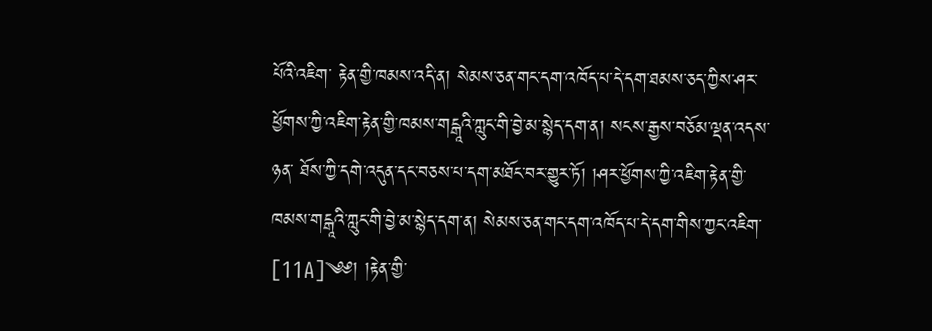པོའི་འཇིག་ རྟེན་གྱི་ཁམས་འདི་ན། སེམས་ཅན་གང་དག་འཁོད་པ་དེ་དག་ཐམས་ཅད་ཀྱིས་ཤར་ཕྱོགས་ཀྱི་འཇིག་རྟེན་གྱི་ཁམས་གངྒཱའི་ཀླུང་གི་བྱེ་མ་སྙེད་དག་ན། སངས་རྒྱས་བཅོམ་ལྡན་འདས་ཉན་ ཐོས་ཀྱི་དགེ་འདུན་དང་བཅས་པ་དག་མཐོང་བར་གྱུར་ཏོ། །ཤར་ཕྱོགས་ཀྱི་འཇིག་རྟེན་གྱི་ཁམས་གངྒཱའི་ཀླུང་གི་བྱེ་མ་སྙེད་དག་ན། སེམས་ཅན་གང་དག་འཁོད་པ་དེ་དག་གིས་ཀྱང་འཇིག་ [11A]༄༅། །རྟེན་གྱི་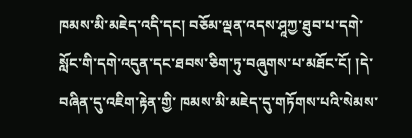ཁམས་མི་མཇེད་འདི་དང། བཅོམ་ལྡན་འདས་ཤཱཀྱ་ཐུབ་པ་དགེ་སློང་གི་དགེ་འདུན་དང་ཐབས་ཅིག་ཏུ་བཞུགས་པ་མཐོང་ངོ། །དེ་བཞིན་དུ་འཇིག་རྟེན་གྱི་ ཁམས་མི་མཇེད་དུ་གཏོགས་པའི་སེམས་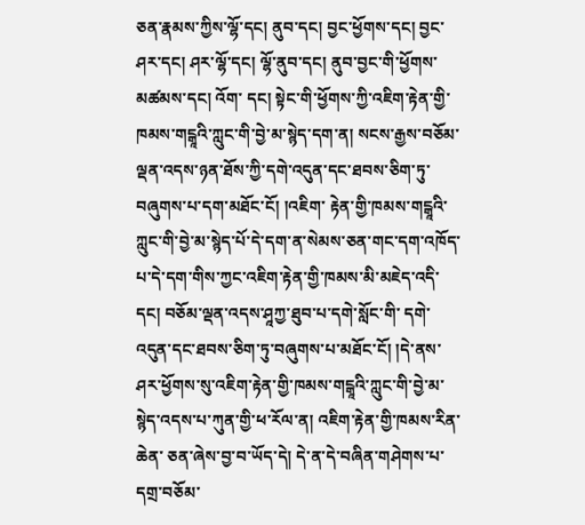ཅན་རྣམས་ཀྱིས་ལྷོ་དང། ནུབ་དང། བྱང་ཕྱོགས་དང། བྱང་ཤར་དང། ཤར་ལྷོ་དང། ལྷོ་ནུབ་དང། ནུབ་བྱང་གི་ཕྱོགས་མཚམས་དང། འོག་ དང། སྟེང་གི་ཕྱོགས་ཀྱི་འཇིག་རྟེན་གྱི་ཁམས་གངྒཱའི་ཀླུང་གི་བྱེ་མ་སྙེད་དག་ན། སངས་རྒྱས་བཅོམ་ལྡན་འདས་ཉན་ཐོས་ཀྱི་དགེ་འདུན་དང་ཐབས་ཅིག་ཏུ་བཞུགས་པ་དག་མཐོང་ངོ། །འཇིག་ རྟེན་གྱི་ཁམས་གངྒཱའི་ཀླུང་གི་བྱེ་མ་སྙེད་པོ་དེ་དག་ན་སེམས་ཅན་གང་དག་འཁོད་པ་དེ་དག་གིས་ཀྱང་འཇིག་རྟེན་གྱི་ཁམས་མི་མཇེད་འདི་དང། བཅོམ་ལྡན་འདས་ཤཱཀྱ་ཐུབ་པ་དགེ་སློང་གི་ དགེ་འདུན་དང་ཐབས་ཅིག་ཏུ་བཞུགས་པ་མཐོང་ངོ། །དེ་ནས་ཤར་ཕྱོགས་སུ་འཇིག་རྟེན་གྱི་ཁམས་གངྒཱའི་ཀླུང་གི་བྱེ་མ་སྙེད་འདས་པ་ཀུན་གྱི་ཕ་རོལ་ན། འཇིག་རྟེན་གྱི་ཁམས་རིན་ཆེན་ ཅན་ཞེས་བྱ་བ་ཡོད་དེ། དེ་ན་དེ་བཞིན་གཤེགས་པ་དགྲ་བཅོམ་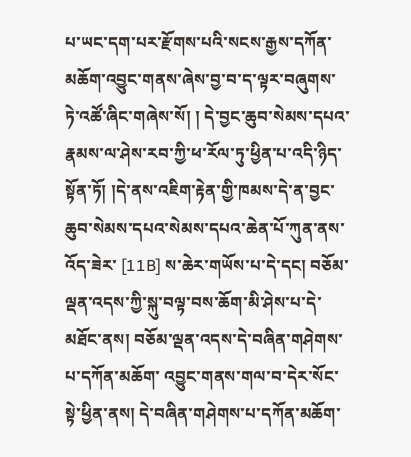པ་ཡང་དག་པར་རྫོགས་པའི་སངས་རྒྱས་དཀོན་མཆོག་འབྱུང་གནས་ཞེས་བྱ་བ་ད་ལྟར་བཞུགས་ཏེ་འཚོ་ཞིང་གཞེས་སོ། ། དེ་བྱང་ཆུབ་སེམས་དཔའ་རྣམས་ལ་ཤེས་རབ་ཀྱི་ཕ་རོལ་ཏུ་ཕྱིན་པ་འདི་ཉིད་སྟོན་ཏོ། །དེ་ནས་འཇིག་རྟེན་གྱི་ཁམས་དེ་ན་བྱང་ཆུབ་སེམས་དཔའ་སེམས་དཔའ་ཆེན་པོ་ཀུན་ནས་འོད་ཟེར་ [11B] ས་ཆེར་གཡོས་པ་དེ་དང། བཅོམ་ལྡན་འདས་ཀྱི་སྐུ་བལྟ་བས་ཆོག་མི་ཤེས་པ་དེ་མཐོང་ནས། བཅོམ་ལྡན་འདས་དེ་བཞིན་གཤེགས་པ་དཀོན་མཆོག་ འབྱུང་གནས་གལ་བ་དེར་སོང་སྟེ་ཕྱིན་ནས། དེ་བཞིན་གཤེགས་པ་དཀོན་མཆོག་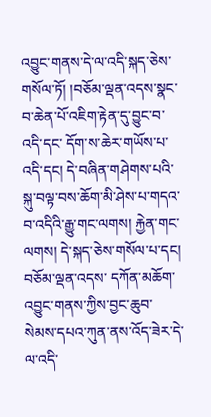འབྱུང་གནས་དེ་ལ་འདི་སྐད་ཅེས་གསོལ་ཏོ། །བཅོམ་ལྡན་འདས་སྣང་བ་ཆེན་པོ་འཇིག་རྟེན་དུ་བྱུང་བ་འདི་དང་ དོག་ས་ཆེར་གཡོས་པ་འདི་དང། དེ་བཞིན་གཤེགས་པའི་སྐུ་བལྟ་བས་ཆོག་མི་ཤེས་པ་གདའ་བ་འདིའི་རྒྱུ་གང་ལགས། རྐྱེན་གང་ལགས། དེ་སྐད་ཅེས་གསོལ་པ་དང། བཅོམ་ལྡན་འདས་ དཀོན་མཆོག་འབྱུང་གནས་ཀྱིས་བྱང་ཆུབ་སེམས་དཔའ་ཀུན་ནས་འོད་ཟེར་དེ་ལ་འདི་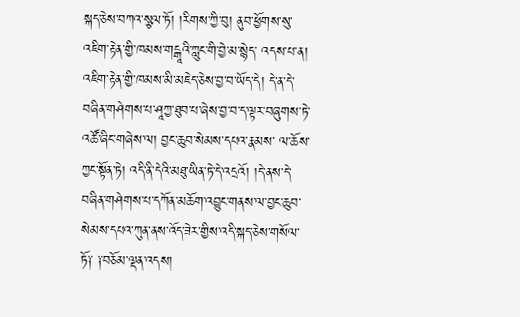སྐད་ཅེས་བཀའ་སྩལ་ཏོ། །རིགས་ཀྱི་བུ། ནུབ་ཕྱོགས་སུ་འཇིག་རྟེན་གྱི་ཁམས་གངྒཱའི་ཀླུང་གི་བྱེ་མ་སྙེད་ འདས་པ་ན། འཇིག་རྟེན་གྱི་ཁམས་མི་མཇེད་ཅེས་བྱ་བ་ཡོད་དེ། དེ་ན་དེ་བཞིན་གཤེགས་པ་ཤཱཀྱ་ཐུབ་པ་ཞེས་བྱ་བ་ད་ལྟར་བཞུགས་ཏེ་འཚོ་ཞིང་གཞེས་ལ། བྱང་ཆུབ་སེམས་དཔའ་རྣམས་ ལ་ཆོས་ཀྱང་སྟོན་ཏེ། འདི་ནི་དེའི་མཐུ་ཡིན་ཏེ་དེ་འདྲའོ། །དེ་ནས་དེ་བཞིན་གཤེགས་པ་དཀོན་མཆོག་འབྱུང་གནས་ལ་བྱང་ཆུབ་སེམས་དཔའ་ཀུན་ནས་འོད་ཟེར་གྱིས་འདི་སྐད་ཅེས་གསོལ་ ཏོ༑ ༑བཅོམ་ལྡན་འདས།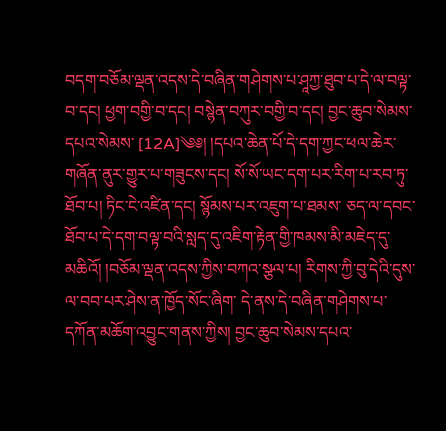བདག་བཅོམ་ལྡན་འདས་དེ་བཞིན་གཤེགས་པ་ཤཱཀྱ་ཐུབ་པ་དེ་ལ་བལྟ་བ་དང། ཕྱག་བགྱི་བ་དང། བསྙེན་བཀུར་བགྱི་བ་དང། བྱང་ཆུབ་སེམས་དཔའ་སེམས་ [12A]༄༅། །དཔའ་ཆེན་པོ་དེ་དག་ཀྱང་ཕལ་ཆེར་གཞོན་ནུར་གྱུར་པ་གཟུངས་དང། སོ་སོ་ཡང་དག་པར་རིག་པ་རབ་ཏུ་ཐོབ་པ། ཏིང་ངེ་འཛིན་དང། སྙོམས་པར་འཇུག་པ་ཐམས་ ཅད་ལ་དབང་ཐོབ་པ་དེ་དག་བལྟ་བའི་སླད་དུ་འཇིག་རྟེན་གྱི་ཁམས་མི་མཇེད་དུ་མཆིའོ། །བཅོམ་ལྡན་འདས་ཀྱིས་བཀའ་སྩལ་པ། རིགས་ཀྱི་བུ་དེའི་དུས་ལ་བབ་པར་ཤེས་ན་ཁྱོད་སོང་ཞིག་ དེ་ནས་དེ་བཞིན་གཤེགས་པ་དཀོན་མཆོག་འབྱུང་གནས་ཀྱིས། བྱང་ཆུབ་སེམས་དཔའ་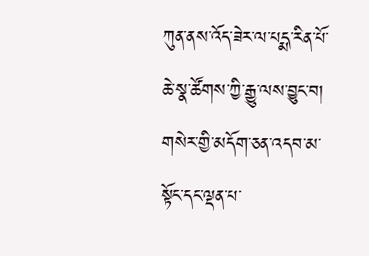ཀུན་ནས་འོད་ཟེར་ལ་པདྨ་རིན་པོ་ཆེ་སྣ་ཚོགས་ཀྱི་རྒྱུ་ལས་བྱུང་བ། གསེར་གྱི་མདོག་ཅན་འདབ་མ་ སྟོང་དང་ལྡན་པ་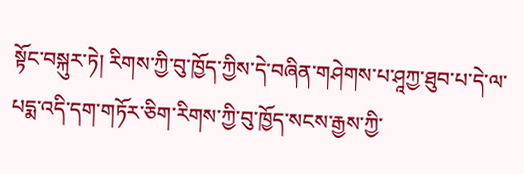སྟོང་བསྐུར་ཏེ། རིགས་ཀྱི་བུ་ཁྱོད་ཀྱིས་དེ་བཞིན་གཤེགས་པ་ཤཱཀྱ་ཐུབ་པ་དེ་ལ་པདྨ་འདི་དག་གཏོར་ཅིག་རིགས་ཀྱི་བུ་ཁྱོད་སངས་རྒྱས་ཀྱི་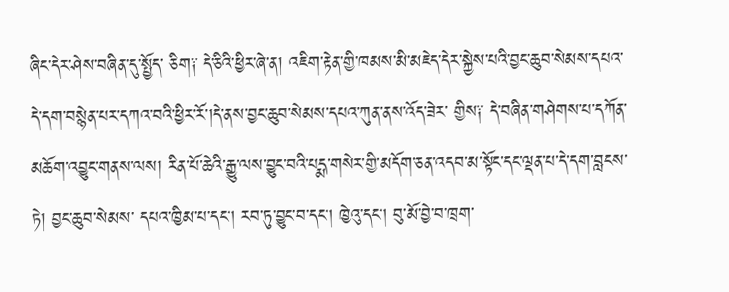ཞིང་དེར་ཤེས་བཞིན་དུ་སྤྱོད་ ཅིག༑ དེ་ཅིའི་ཕྱིར་ཞེ་ན། འཇིག་རྟེན་གྱི་ཁམས་མི་མཇེད་དེར་སྐྱེས་པའི་བྱང་ཆུབ་སེམས་དཔའ་དེ་དག་བསྙེན་པར་དཀའ་བའི་ཕྱིར་རོ་།དེ་ནས་བྱང་ཆུབ་སེམས་དཔའ་ཀུན་ནས་འོད་ཟེར་ གྱིས༑ དེ་བཞིན་གཤེགས་པ་དཀོན་མཆོག་འབྱུང་གནས་ལས། རིན་པོ་ཆེའི་རྒྱུ་ལས་བྱུང་བའི་པདྨ་གསེར་གྱི་མདོག་ཅན་འདབ་མ་སྟོང་དང་ལྡན་པ་དེ་དག་བླངས་ཏེ། བྱང་ཆུབ་སེམས་ དཔའ་ཁྱིམ་པ་དང། རབ་ཏུ་བྱུང་བ་དང། ཁྱེའུ་དང། བུ་མོ་བྱེ་བ་ཁྲག་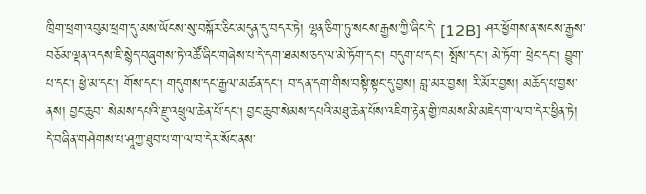ཁྲིག་ཕྲག་འབུམ་ཕྲག་དུ་མས་ཡོངས་སུ་བསྐོར་ཅིང་མདུན་དུ་བདར་ཏེ། ལྷན་ཅིག་ཏུ་སངས་རྒྱས་ཀྱི་ཞིང་དེ་ [12B] ཤར་ཕྱོགས་ན་སངས་རྒྱས་བཅོམ་ལྡན་འདས་ཇི་སྙེད་བཞུགས་ཏེ་འཚོ་ཞིང་གཞེས་པ་དེ་དག་ཐམས་ཅད་ལ་མེ་ཏོག་དང། བདུག་པ་དང། སྤོས་དང། མེ་ཏོག་ ཕྲེང་དང། བྱུག་པ་དང། ཕྱེ་མ་དང། གོས་དང། གདུགས་དང་རྒྱལ་མཚན་དང། བ་དན་དག་གིས་བསྟི་སྟང་དུ་བྱས། བླ་མར་བྱས། རི་མོར་བྱས། མཆོད་པ་བྱས་ནས། བྱང་ཆུབ་ སེམས་དཔའི་རྫུ་འཕྲུལ་ཆེན་པོ་དང། བྱང་ཆུབ་སེམས་དཔའི་མཐུ་ཆེན་པོས་འཇིག་རྟེན་གྱི་ཁམས་མི་མཇེད་ག་ལ་བ་དེར་ཕྱིན་ཏེ། དེ་བཞིན་གཤེགས་པ་ཤཱཀྱ་ཐུབ་པ་ག་ལ་བ་དེར་སོང་ནས་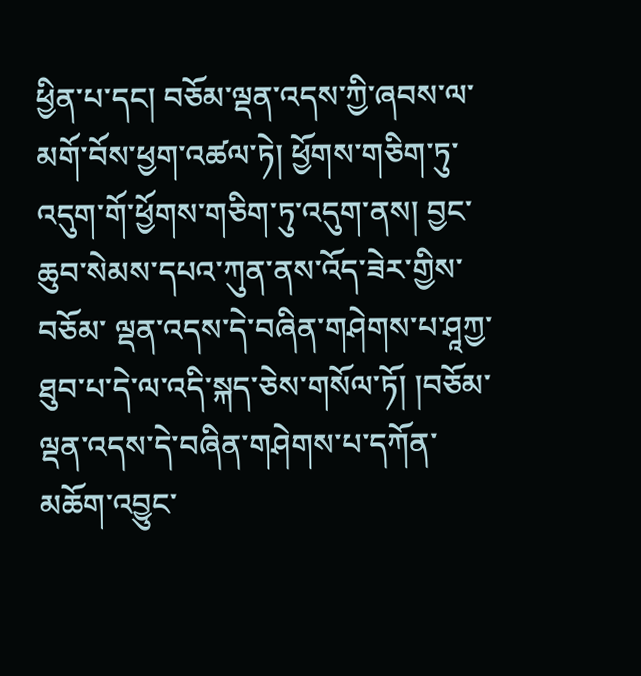ཕྱིན་པ་དང། བཅོམ་ལྡན་འདས་ཀྱི་ཞབས་ལ་མགོ་བོས་ཕྱག་འཚལ་ཏེ། ཕྱོགས་གཅིག་ཏུ་འདུག་གོ་ཕྱོགས་གཅིག་ཏུ་འདུག་ནས། བྱང་ཆུབ་སེམས་དཔའ་ཀུན་ནས་འོད་ཟེར་གྱིས་བཅོམ་ ལྡན་འདས་དེ་བཞིན་གཤེགས་པ་ཤཱཀྱ་ཐུབ་པ་དེ་ལ་འདི་སྐད་ཅེས་གསོལ་ཏོ། །བཅོམ་ལྡན་འདས་དེ་བཞིན་གཤེགས་པ་དཀོན་མཆོག་འབྱུང་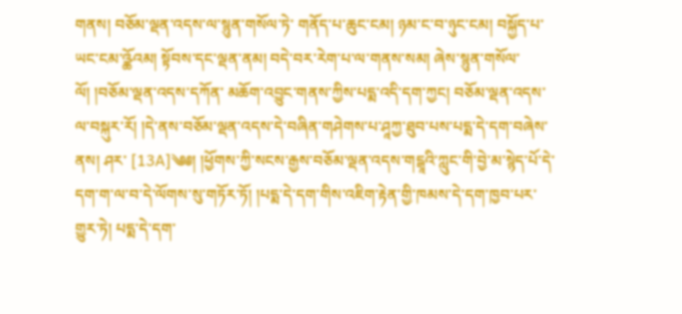གནས། བཅོམ་ལྡན་འདས་ལ་སྙུན་གསོལ་ཏེ་ གནོད་པ་ཆུང་ངམ། ཉམ་ང་བ་ཉུང་ངམ། བསྐྱོད་པ་ཡང་ངམ་འྪོའམ། སྟོབས་དང་ལྡན་ནམ། བདེ་བར་རེག་པ་ལ་གནས་སམ། ཞེས་སྙུན་གསོལ་ལོ། །བཅོམ་ལྡན་འདས་དཀོན་ མཆོག་འབྱུང་གནས་ཀྱིས་པདྨ་འདི་དག་ཀྱང། བཅོམ་ལྡན་འདས་ལ་བསྐུར་རོ། །དེ་ནས་བཅོམ་ལྡན་འདས་དེ་བཞིན་གཤེགས་པ་ཤཱཀྱ་ཐུབ་པས་པདྨ་དེ་དག་བཞེས་ནས། ཤར་ [13A]༄༅། །ཕྱོགས་ཀྱི་སངས་རྒྱས་བཅོམ་ལྡན་འདས་གངྒཱའི་ཀླུང་གི་བྱེ་མ་སྙེད་པོ་དེ་དག་ག་ལ་བ་དེ་ལོགས་སུ་གཏོར་ཏོ། །པདྨ་དེ་དག་གིས་འཇིག་རྟེན་གྱི་ཁམས་དེ་དག་ཁྱབ་པར་ གྱུར་ཏེ། པདྨ་དེ་དག་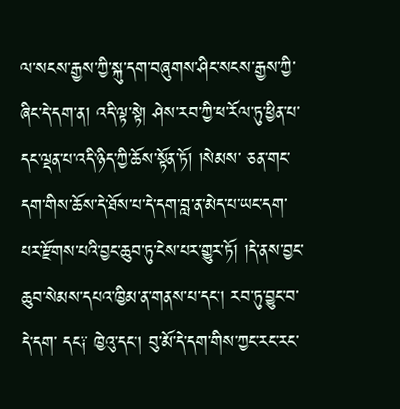ལ་སངས་རྒྱས་ཀྱི་སྐུ་དག་བཞུགས་ཤིང་སངས་རྒྱས་ཀྱི་ཞིང་དེ་དག་ན། འདི་ལྟ་སྟེ། ཤེས་རབ་ཀྱི་ཕ་རོལ་ཏུ་ཕྱིན་པ་དང་ལྡན་པ་འདི་ཉིད་ཀྱི་ཆོས་སྟོན་ཏོ། །སེམས་ ཅན་གང་དག་གིས་ཆོས་དེ་ཐོས་པ་དེ་དག་བླ་ན་མེད་པ་ཡང་དག་པར་རྫོགས་པའི་བྱང་ཆུབ་ཏུ་ངེས་པར་གྱུར་ཏོ། །དེ་ནས་བྱང་ཆུབ་སེམས་དཔའ་ཁྱིམ་ན་གནས་པ་དང། རབ་ཏུ་བྱུང་བ་དེ་དག་ དང༑ ཁྱེའུ་དང། བུ་མོ་དེ་དག་གིས་ཀྱང་རང་རང་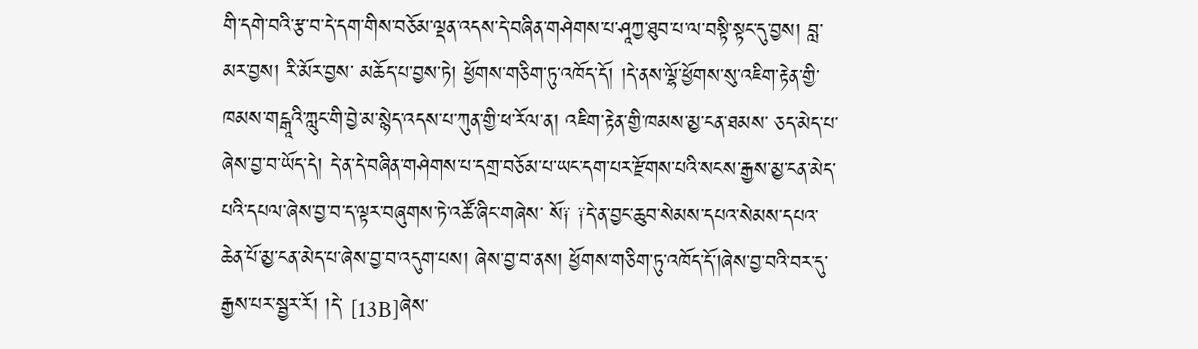གི་དགེ་བའི་རྩ་བ་དེ་དག་གིས་བཅོམ་ལྡན་འདས་དེ་བཞིན་གཤེགས་པ་ཤཱཀྱ་ཐུབ་པ་ལ་བསྟི་སྟང་དུ་བྱས། བླ་མར་བྱས། རི་མོར་བྱས་ མཆོད་པ་བྱས་ཏེ། ཕྱོགས་གཅིག་ཏུ་འཁོད་དོ། །དེ་ནས་ལྷོ་ཕྱོགས་སུ་འཇིག་རྟེན་གྱི་ཁམས་གངྒཱའི་ཀླུང་གི་བྱེ་མ་སྙེད་འདས་པ་ཀུན་གྱི་ཕ་རོལ་ན། འཇིག་རྟེན་གྱི་ཁམས་མྱ་ངན་ཐམས་ ཅད་མེད་པ་ཞེས་བྱ་བ་ཡོད་དེ། དེ་ན་དེ་བཞིན་གཤེགས་པ་དགྲ་བཅོམ་པ་ཡང་དག་པར་རྫོགས་པའི་སངས་རྒྱས་མྱ་ངན་མེད་པའི་དཔལ་ཞེས་བྱ་བ་ད་ལྟར་བཞུགས་ཏེ་འཚོ་ཞིང་གཞེས་ སོ༑ ༑དེ་ན་བྱང་ཆུབ་སེམས་དཔའ་སེམས་དཔའ་ཆེན་པོ་མྱ་ངན་མེད་པ་ཞེས་བྱ་བ་འདུག་པས། ཞེས་བྱ་བ་ནས། ཕྱོགས་གཅིག་ཏུ་འཁོད་དོ་།ཞེས་བྱ་བའི་བར་དུ་རྒྱས་པར་སྦྱར་རོ། །དེ་ [13B]ཞེས་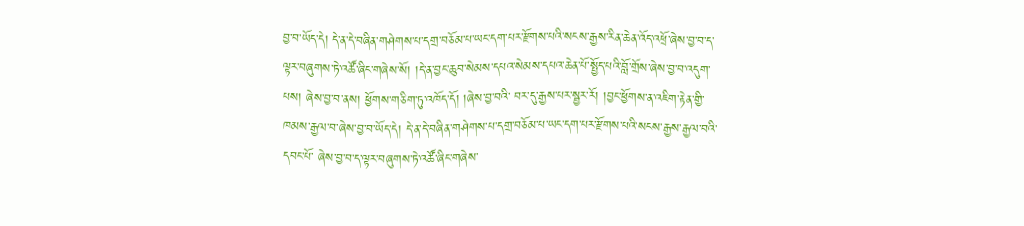བྱ་བ་ཡོད་དེ། དེ་ན་དེ་བཞིན་གཤེགས་པ་དགྲ་བཅོམ་པ་ཡང་དག་པར་རྫོགས་པའི་སངས་རྒྱས་རིན་ཆེན་འོད་འཕྲོ་ཞེས་བྱ་བ་ད་ ལྟར་བཞུགས་ཏེ་འཚོ་ཞིང་གཞེས་སོ། །དེ་ན་བྱང་ཆུབ་སེམས་དཔའ་སེམས་དཔའ་ཆེན་པོ་སྤྱོད་པའི་བློ་གྲོས་ཞེས་བྱ་བ་འདུག་པས། ཞེས་བྱ་བ་ནས། ཕྱོགས་གཅིག་ཏུ་འཁོད་དོ། །ཞེས་བྱ་བའི་ བར་དུ་རྒྱས་པར་སྦྱར་རོ། །བྱང་ཕྱོགས་ན་འཇིག་རྟེན་གྱི་ཁམས་རྒྱལ་བ་ཞེས་བྱ་བ་ཡོད་དེ། དེ་ན་དེ་བཞིན་གཤེགས་པ་དགྲ་བཅོམ་པ་ཡང་དག་པར་རྫོགས་པའི་སངས་རྒྱས་རྒྱལ་བའི་དབང་པོ་ ཞེས་བྱ་བ་ད་ལྟར་བཞུགས་ཏེ་འཚོ་ཞིང་གཞེས་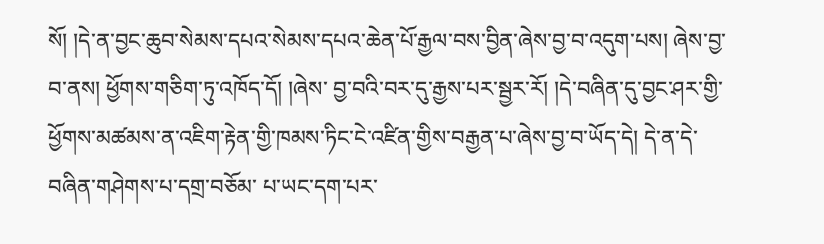སོ། །དེ་ན་བྱང་ཆུབ་སེམས་དཔའ་སེམས་དཔའ་ཆེན་པོ་རྒྱལ་བས་བྱིན་ཞེས་བྱ་བ་འདུག་པས། ཞེས་བྱ་བ་ནས། ཕྱོགས་གཅིག་ཏུ་འཁོད་དོ། །ཞེས་ བྱ་བའི་བར་དུ་རྒྱས་པར་སྦྱར་རོ། །དེ་བཞིན་དུ་བྱང་ཤར་གྱི་ཕྱོགས་མཚམས་ན་འཇིག་རྟེན་གྱི་ཁམས་ཏིང་ངེ་འཛིན་གྱིས་བརྒྱན་པ་ཞེས་བྱ་བ་ཡོད་དེ། དེ་ན་དེ་བཞིན་གཤེགས་པ་དགྲ་བཅོམ་ པ་ཡང་དག་པར་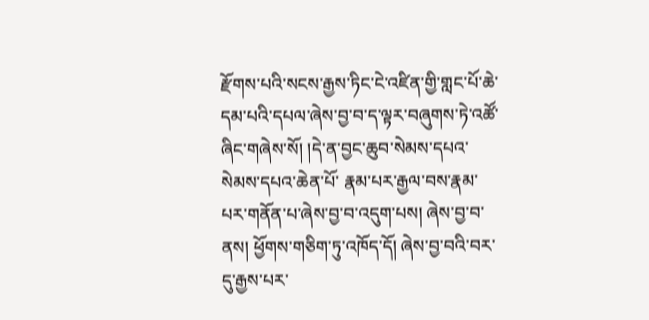རྫོགས་པའི་སངས་རྒྱས་ཏིང་ངེ་འཛིན་གྱི་གླང་པོ་ཆེ་དམ་པའི་དཔལ་ཞེས་བྱ་བ་ད་ལྟར་བཞུགས་ཏེ་འཚོ་ཞིང་གཞེས་སོ། །དེ་ན་བྱང་ཆུབ་སེམས་དཔའ་སེམས་དཔའ་ཆེན་པོ་ རྣམ་པར་རྒྱལ་བས་རྣམ་པར་གནོན་པ་ཞེས་བྱ་བ་འདུག་པས། ཞེས་བྱ་བ་ནས། ཕྱོགས་གཅིག་ཏུ་འཁོད་དོ། ཞེས་བྱ་བའི་བར་དུ་རྒྱས་པར་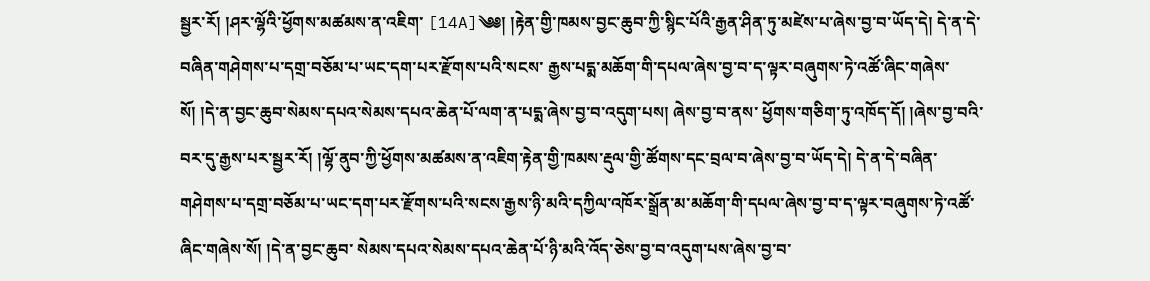སྦྱར་རོ། །ཤར་ལྷོའི་ཕྱོགས་མཚམས་ན་འཇིག་ [14A]༄༅། །རྟེན་གྱི་ཁམས་བྱང་ཆུབ་ཀྱི་སྙིང་པོའི་རྒྱན་ཤིན་ཏུ་མཛེས་པ་ཞེས་བྱ་བ་ཡོད་དེ། དེ་ན་དེ་བཞིན་གཤེགས་པ་དགྲ་བཅོམ་པ་ཡང་དག་པར་རྫོགས་པའི་སངས་ རྒྱས་པདྨ་མཆོག་གི་དཔལ་ཞེས་བྱ་བ་ད་ལྟར་བཞུགས་ཏེ་འཚོ་ཞིང་གཞེས་སོ། །དེ་ན་བྱང་ཆུབ་སེམས་དཔའ་སེམས་དཔའ་ཆེན་པོ་ལག་ན་པདྨ་ཞེས་བྱ་བ་འདུག་པས། ཞེས་བྱ་བ་ནས་ ཕྱོགས་གཅིག་ཏུ་འཁོད་དོ། །ཞེས་བྱ་བའི་བར་དུ་རྒྱས་པར་སྦྱར་རོ། །ལྷོ་ནུབ་ཀྱི་ཕྱོགས་མཚམས་ན་འཇིག་རྟེན་གྱི་ཁམས་རྡུལ་གྱི་ཚོགས་དང་བྲལ་བ་ཞེས་བྱ་བ་ཡོད་དེ། དེ་ན་དེ་བཞིན་ གཤེགས་པ་དགྲ་བཅོམ་པ་ཡང་དག་པར་རྫོགས་པའི་སངས་རྒྱས་ཉི་མའི་དཀྱིལ་འཁོར་སྒྲོན་མ་མཆོག་གི་དཔལ་ཞེས་བྱ་བ་ད་ལྟར་བཞུགས་ཏེ་འཚོ་ཞིང་གཞེས་སོ། །དེ་ན་བྱང་ཆུབ་ སེམས་དཔའ་སེམས་དཔའ་ཆེན་པོ་ཉི་མའི་འོད་ཅེས་བྱ་བ་འདུག་པས་ཞེས་བྱ་བ་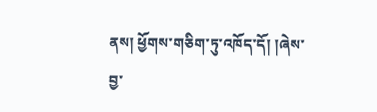ནས། ཕྱོགས་གཅིག་ཏུ་འཁོད་དོ། །ཞེས་བྱ་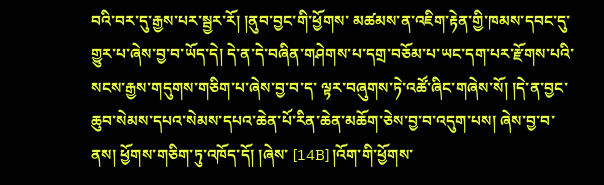བའི་བར་དུ་རྒྱས་པར་སྦྱར་རོ། །ནུབ་བྱང་གི་ཕྱོགས་ མཚམས་ན་འཇིག་རྟེན་གྱི་ཁམས་དབང་དུ་གྱུར་པ་ཞེས་བྱ་བ་ཡོད་དེ། དེ་ན་དེ་བཞིན་གཤེགས་པ་དགྲ་བཅོམ་པ་ཡང་དག་པར་རྫོགས་པའི་སངས་རྒྱས་གདུགས་གཅིག་པ་ཞེས་བྱ་བ་ད་ ལྟར་བཞུགས་ཏེ་འཚོ་ཞིང་གཞེས་སོ། །དེ་ན་བྱང་ཆུབ་སེམས་དཔའ་སེམས་དཔའ་ཆེན་པོ་རིན་ཆེན་མཆོག་ཅེས་བྱ་བ་འདུག་པས། ཞེས་བྱ་བ་ནས། ཕྱོགས་གཅིག་ཏུ་འཁོད་དོ། །ཞེས་ [14B] །འོག་གི་ཕྱོགས་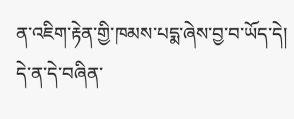ན་འཇིག་རྟེན་གྱི་ཁམས་པདྨ་ཞེས་བྱ་བ་ཡོད་དེ། དེ་ན་དེ་བཞིན་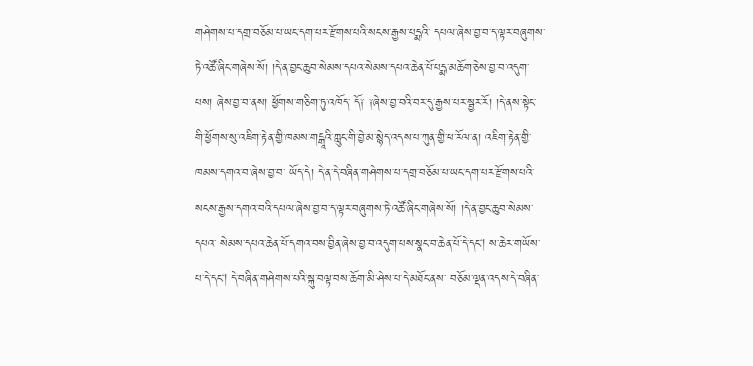གཤེགས་པ་དགྲ་བཅོམ་པ་ཡང་དག་པར་རྫོགས་པའི་སངས་རྒྱས་པདྨའི་ དཔལ་ཞེས་བྱ་བ་ད་ལྟར་བཞུགས་ཏེ་འཚོ་ཞིང་གཞེས་སོ། །དེ་ན་བྱང་ཆུབ་སེམས་དཔའ་སེམས་དཔའ་ཆེན་པོ་པདྨ་མཆོག་ཅེས་བྱ་བ་འདུག་པས། ཞེས་བྱ་བ་ནས། ཕྱོགས་གཅིག་ཏུ་འཁོད་ དོ༑ ༑ཞེས་བྱ་བའི་བར་དུ་རྒྱས་པར་སྦྱར་རོ། །དེ་ནས་སྟེང་གི་ཕྱོགས་སུ་འཇིག་རྟེན་གྱི་ཁམས་གངྒཱའི་ཀླུང་གི་བྱེ་མ་སྙེད་འདས་པ་ཀུན་གྱི་ཕ་རོལ་ན། འཇིག་རྟེན་གྱི་ཁམས་དགའ་བ་ཞེས་བྱ་བ་ ཡོད་དེ། དེ་ན་དེ་བཞིན་གཤེགས་པ་དགྲ་བཅོམ་པ་ཡང་དག་པར་རྫོགས་པའི་སངས་རྒྱས་དགའ་བའི་དཔལ་ཞེས་བྱ་བ་ད་ལྟར་བཞུགས་ཏེ་འཚོ་ཞིང་གཞེས་སོ། །དེ་ན་བྱང་ཆུབ་སེམས་དཔའ་ སེམས་དཔའ་ཆེན་པོ་དགའ་བས་བྱིན་ཞེས་བྱ་བ་འདུག་པས་སྣང་བ་ཆེན་པོ་དེ་དང། ས་ཆེར་གཡོས་པ་དེ་དང། དེ་བཞིན་གཤེགས་པའི་སྐུ་བལྟ་བས་ཆོག་མི་ཤེས་པ་དེ་མཐོང་ནས་ བཅོམ་ལྡན་འདས་དེ་བཞིན་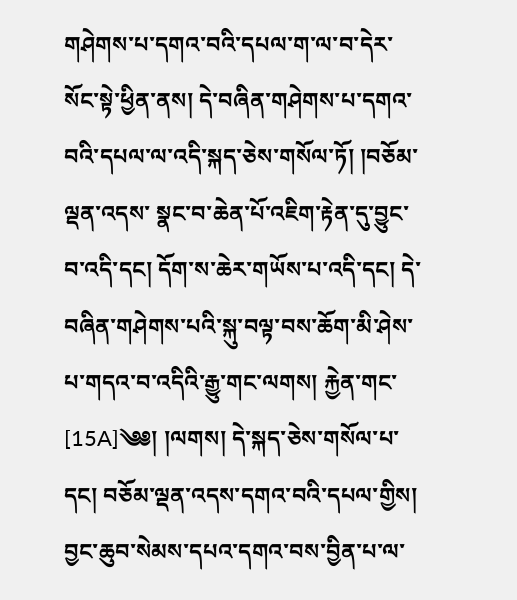གཤེགས་པ་དགའ་བའི་དཔལ་ག་ལ་བ་དེར་སོང་སྟེ་ཕྱིན་ནས། དེ་བཞིན་གཤེགས་པ་དགའ་བའི་དཔལ་ལ་འདི་སྐད་ཅེས་གསོལ་ཏོ། །བཅོམ་ལྡན་འདས་ སྣང་བ་ཆེན་པོ་འཇིག་རྟེན་དུ་བྱུང་བ་འདི་དང། དོག་ས་ཆེར་གཡོས་པ་འདི་དང། དེ་བཞིན་གཤེགས་པའི་སྐུ་བལྟ་བས་ཆོག་མི་ཤེས་པ་གདའ་བ་འདིའི་རྒྱུ་གང་ལགས། རྐྱེན་གང་ [15A]༄༅། །ལགས། དེ་སྐད་ཅེས་གསོལ་པ་དང། བཅོམ་ལྡན་འདས་དགའ་བའི་དཔལ་གྱིས། བྱང་ཆུབ་སེམས་དཔའ་དགའ་བས་བྱིན་པ་ལ་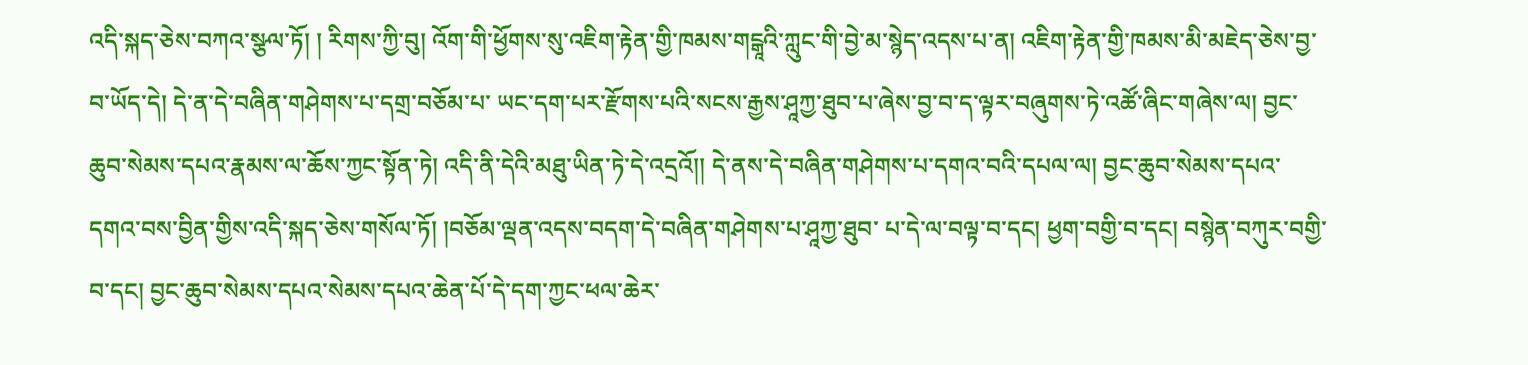འདི་སྐད་ཅེས་བཀའ་སྩལ་ཏོ། ། རིགས་ཀྱི་བུ། འོག་གི་ཕྱོགས་སུ་འཇིག་རྟེན་གྱི་ཁམས་གངྒཱའི་ཀླུང་གི་བྱེ་མ་སྙེད་འདས་པ་ན། འཇིག་རྟེན་གྱི་ཁམས་མི་མཇེད་ཅེས་བྱ་བ་ཡོད་དེ། དེ་ན་དེ་བཞིན་གཤེགས་པ་དགྲ་བཅོམ་པ་ ཡང་དག་པར་རྫོགས་པའི་སངས་རྒྱས་ཤཱཀྱ་ཐུབ་པ་ཞེས་བྱ་བ་ད་ལྟར་བཞུགས་ཏེ་འཚོ་ཞིང་གཞེས་ལ། བྱང་ཆུབ་སེམས་དཔའ་རྣམས་ལ་ཆོས་ཀྱང་སྟོན་ཏེ། འདི་ནི་དེའི་མཐུ་ཡིན་ཏེ་དེ་འདྲའོ།། དེ་ནས་དེ་བཞིན་གཤེགས་པ་དགའ་བའི་དཔལ་ལ། བྱང་ཆུབ་སེམས་དཔའ་དགའ་བས་བྱིན་གྱིས་འདི་སྐད་ཅེས་གསོལ་ཏོ། །བཅོམ་ལྡན་འདས་བདག་དེ་བཞིན་གཤེགས་པ་ཤཱཀྱ་ཐུབ་ པ་དེ་ལ་བལྟ་བ་དང། ཕྱག་བགྱི་བ་དང། བསྙེན་བཀུར་བགྱི་བ་དང། བྱང་ཆུབ་སེམས་དཔའ་སེམས་དཔའ་ཆེན་པོ་དེ་དག་ཀྱང་ཕལ་ཆེར་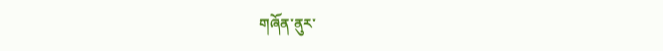གཞོན་ནུར་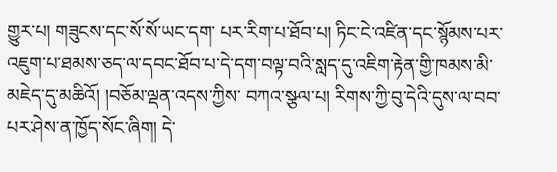གྱུར་པ། གཟུངས་དང་སོ་སོ་ཡང་དག་ པར་རིག་པ་ཐོབ་པ། ཏིང་ངེ་འཛིན་དང་སྙོམས་པར་འཇུག་པ་ཐམས་ཅད་ལ་དབང་ཐོབ་པ་དེ་དག་བལྟ་བའི་སླད་དུ་འཇིག་རྟེན་གྱི་ཁམས་མི་མཇེད་དུ་མཆིའོ། །བཅོམ་ལྡན་འདས་ཀྱིས་ བཀའ་སྩལ་པ། རིགས་ཀྱི་བུ་དེའི་དུས་ལ་བབ་པར་ཤེས་ན་ཁྱོད་སོང་ཞིག། དེ་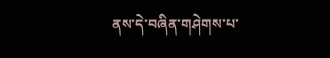ནས་དེ་བཞིན་གཤེགས་པ་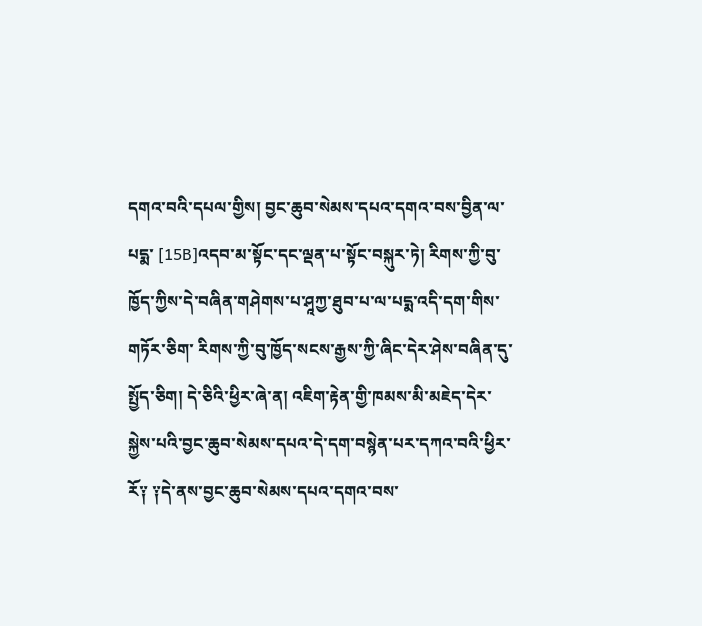དགའ་བའི་དཔལ་གྱིས། བྱང་ཆུབ་སེམས་དཔའ་དགའ་བས་བྱིན་ལ་པདྨ་ [15B]འདབ་མ་སྟོང་དང་ལྡན་པ་སྟོང་བསྐུར་ཏེ། རིགས་ཀྱི་བུ་ཁྱོད་ཀྱིས་དེ་བཞིན་གཤེགས་པ་ཤཱཀྱ་ཐུབ་པ་ལ་པདྨ་འདི་དག་གིས་གཏོར་ཅིག་ རིགས་ཀྱི་བུ་ཁྱོད་སངས་རྒྱས་ཀྱི་ཞིང་དེར་ཤེས་བཞིན་དུ་སྤྱོད་ཅིག། དེ་ཅིའི་ཕྱིར་ཞེ་ན། འཇིག་རྟེན་གྱི་ཁམས་མི་མཇེད་དེར་སྐྱེས་པའི་བྱང་ཆུབ་སེམས་དཔའ་དེ་དག་བསྙེན་པར་དཀའ་བའི་ཕྱིར་ རོ༑ ༑དེ་ནས་བྱང་ཆུབ་སེམས་དཔའ་དགའ་བས་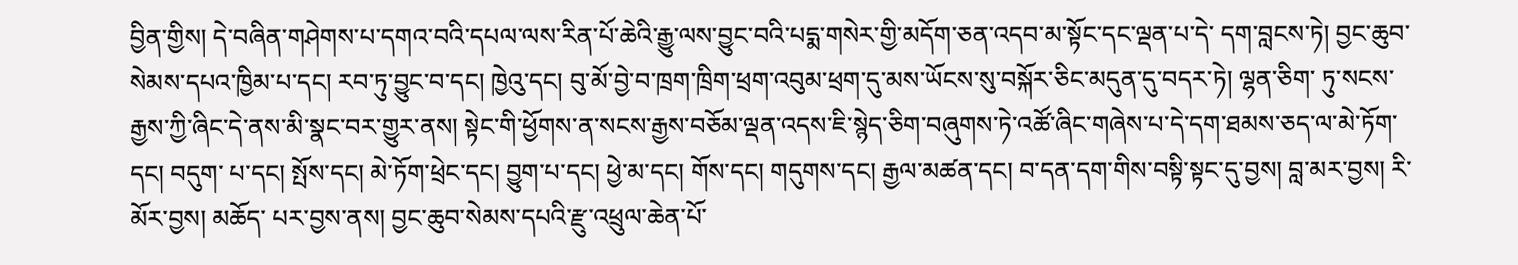བྱིན་གྱིས། དེ་བཞིན་གཤེགས་པ་དགའ་བའི་དཔལ་ལས་རིན་པོ་ཆེའི་རྒྱུ་ལས་བྱུང་བའི་པདྨ་གསེར་གྱི་མདོག་ཅན་འདབ་མ་སྟོང་དང་ལྡན་པ་དེ་ དག་བླངས་ཏེ། བྱང་ཆུབ་སེམས་དཔའ་ཁྱིམ་པ་དང། རབ་ཏུ་བྱུང་བ་དང། ཁྱེའུ་དང། བུ་མོ་བྱེ་བ་ཁྲག་ཁྲིག་ཕྲག་འབུམ་ཕྲག་དུ་མས་ཡོངས་སུ་བསྐོར་ཅིང་མདུན་དུ་བདར་ཏེ། ལྷན་ཅིག་ ཏུ་སངས་རྒྱས་ཀྱི་ཞིང་དེ་ནས་མི་སྣང་བར་གྱུར་ནས། སྟེང་གི་ཕྱོགས་ན་སངས་རྒྱས་བཅོམ་ལྡན་འདས་ཇི་སྙེད་ཅིག་བཞུགས་ཏེ་འཚོ་ཞིང་གཞེས་པ་དེ་དག་ཐམས་ཅད་ལ་མེ་ཏོག་དང། བདུག་ པ་དང། སྤོས་དང། མེ་ཏོག་ཕྲེང་དང། བྱུག་པ་དང། ཕྱེ་མ་དང། གོས་དང། གདུགས་དང། རྒྱལ་མཚན་དང། བ་དན་དག་གིས་བསྟི་སྟང་དུ་བྱས། བླ་མར་བྱས། རི་མོར་བྱས། མཆོད་ པར་བྱས་ནས། བྱང་ཆུབ་སེམས་དཔའི་རྫུ་འཕྲུལ་ཆེན་པོ་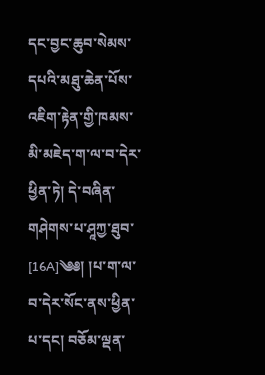དང་བྱང་ཆུབ་སེམས་དཔའི་མཐུ་ཆེན་པོས་འཇིག་རྟེན་གྱི་ཁམས་མི་མཇེད་ག་ལ་བ་དེར་ཕྱིན་ཏེ། དེ་བཞིན་གཤེགས་པ་ཤཱཀྱ་ཐུབ་ [16A]༄༅། །པ་ག་ལ་བ་དེར་སོང་ནས་ཕྱིན་པ་དང། བཅོམ་ལྡན་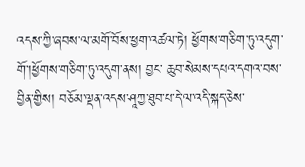འདས་ཀྱི་ཞབས་ལ་མགོ་བོས་ཕྱག་འཚལ་ཏེ། ཕྱོགས་གཅིག་ཏུ་འདུག་གོ་།ཕྱོགས་གཅིག་ཏུ་འདུག་ནས། བྱང་ ཆུབ་སེམས་དཔའ་དགའ་བས་བྱིན་གྱིས། བཅོམ་ལྡན་འདས་ཤཱཀྱ་ཐུབ་པ་དེ་ལ་འདི་སྐད་ཅེས་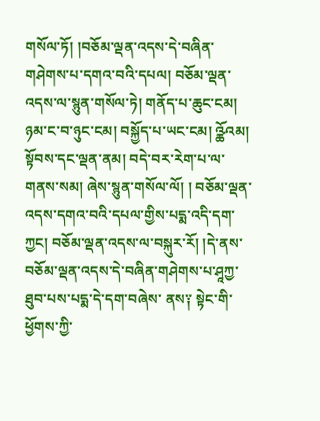གསོལ་ཏོ། །བཅོམ་ལྡན་འདས་དེ་བཞིན་གཤེགས་པ་དགའ་བའི་དཔལ། བཅོམ་ལྡན་ འདས་ལ་སྙུན་གསོལ་ཏེ། གནོད་པ་ཆུང་ངམ། ཉམ་ང་བ་ཉུང་ངམ། བསྐྱོད་པ་ཡང་ངམ། འྪོའམ། སྟོབས་དང་ལྡན་ནམ། བདེ་བར་རེག་པ་ལ་གནས་སམ། ཞེས་སྙུན་གསོལ་ལོ། ། བཅོམ་ལྡན་འདས་དགའ་བའི་དཔལ་གྱིས་པདྨ་འདི་དག་ཀྱང། བཅོམ་ལྡན་འདས་ལ་བསྐུར་རོ། །དེ་ནས་བཅོམ་ལྡན་འདས་དེ་བཞིན་གཤེགས་པ་ཤཱཀྱ་ཐུབ་པས་པདྨ་དེ་དག་བཞེས་ ནས༑ སྟེང་གི་ཕྱོགས་ཀྱི་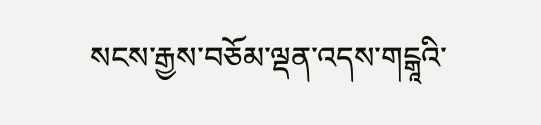སངས་རྒྱས་བཅོམ་ལྡན་འདས་གངྒཱའི་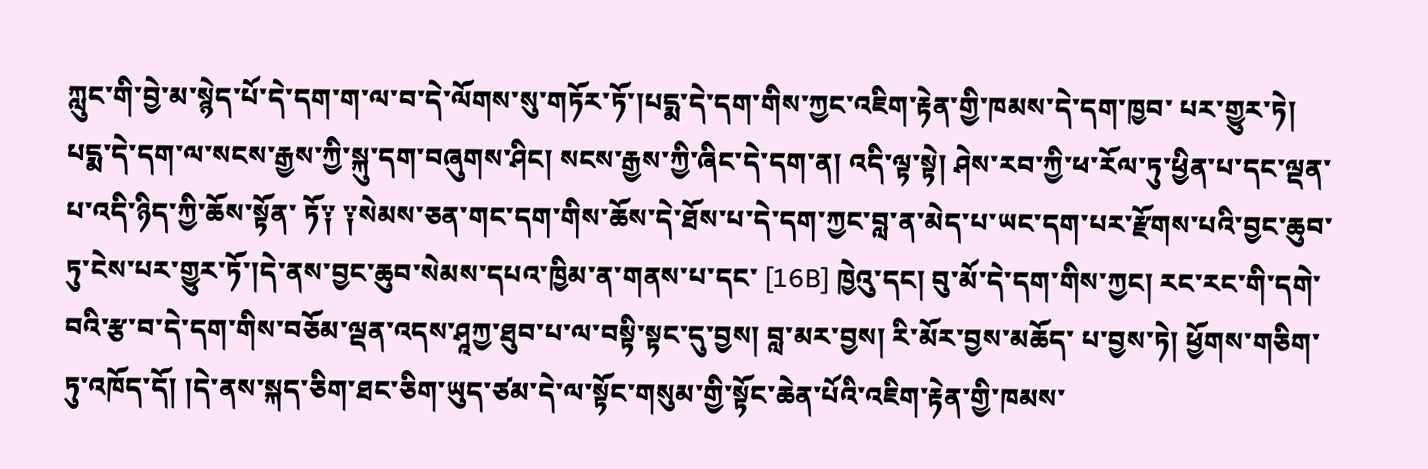ཀླུང་གི་བྱེ་མ་སྙེད་པོ་དེ་དག་ག་ལ་བ་དེ་ལོགས་སུ་གཏོར་ཏོ་།པདྨ་དེ་དག་གིས་ཀྱང་འཇིག་རྟེན་གྱི་ཁམས་དེ་དག་ཁྱབ་ པར་གྱུར་ཏེ། པདྨ་དེ་དག་ལ་སངས་རྒྱས་ཀྱི་སྐུ་དག་བཞུགས་ཤིང། སངས་རྒྱས་ཀྱི་ཞིང་དེ་དག་ན། འདི་ལྟ་སྟེ། ཤེས་རབ་ཀྱི་ཕ་རོལ་ཏུ་ཕྱིན་པ་དང་ལྡན་པ་འདི་ཉིད་ཀྱི་ཆོས་སྟོན་ ཏོ༑ ༑སེམས་ཅན་གང་དག་གིས་ཆོས་དེ་ཐོས་པ་དེ་དག་ཀྱང་བླ་ན་མེད་པ་ཡང་དག་པར་རྫོགས་པའི་བྱང་ཆུབ་ཏུ་ངེས་པར་གྱུར་ཏོ་།དེ་ནས་བྱང་ཆུབ་སེམས་དཔའ་ཁྱིམ་ན་གནས་པ་དང་ [16B] ཁྱེའུ་དང། བུ་མོ་དེ་དག་གིས་ཀྱང། རང་རང་གི་དགེ་བའི་རྩ་བ་དེ་དག་གིས་བཅོམ་ལྡན་འདས་ཤཱཀྱ་ཐུབ་པ་ལ་བསྟི་སྟང་དུ་བྱས། བླ་མར་བྱས། རི་མོར་བྱས་མཆོད་ པ་བྱས་ཏེ། ཕྱོགས་གཅིག་ཏུ་འཁོད་དོ། །དེ་ནས་སྐད་ཅིག་ཐང་ཅིག་ཡུད་ཙམ་དེ་ལ་སྟོང་གསུམ་གྱི་སྟོང་ཆེན་པོའི་འཇིག་རྟེན་གྱི་ཁམས་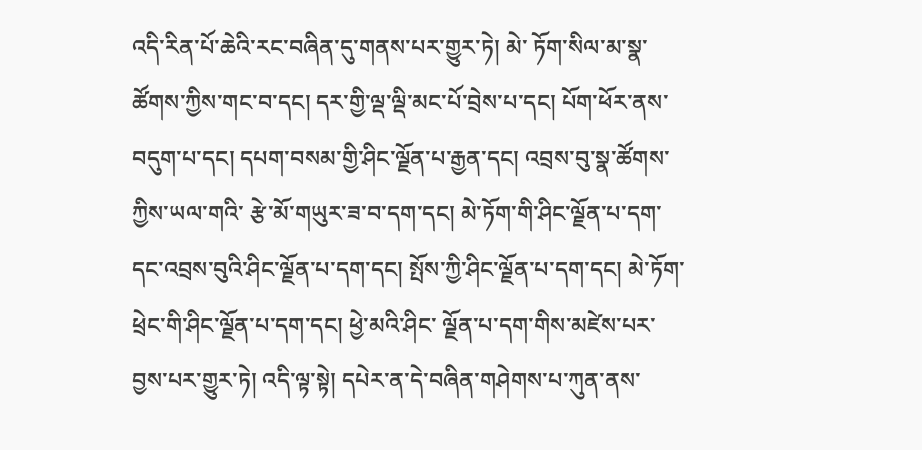འདི་རིན་པོ་ཆེའི་རང་བཞིན་དུ་གནས་པར་གྱུར་ཏེ། མེ་ ཏོག་སིལ་མ་སྣ་ཚོགས་ཀྱིས་གང་བ་དང། དར་གྱི་ལྡ་ལྡི་མང་པོ་བྲེས་པ་དང། པོག་ཕོར་ནས་བདུག་པ་དང། དཔག་བསམ་གྱི་ཤིང་ལྗོན་པ་རྒྱན་དང། འབྲས་བུ་སྣ་ཚོགས་ཀྱིས་ཡལ་གའི་ རྩེ་མོ་གཡུར་ཟ་བ་དག་དང། མེ་ཏོག་གི་ཤིང་ལྗོན་པ་དག་དང་འབྲས་བུའི་ཤིང་ལྗོན་པ་དག་དང། སྤོས་ཀྱི་ཤིང་ལྗོན་པ་དག་དང། མེ་ཏོག་ཕྲེང་གི་ཤིང་ལྗོན་པ་དག་དང། ཕྱེ་མའི་ཤིང་ ལྗོན་པ་དག་གིས་མཛེས་པར་བྱས་པར་གྱུར་ཏེ། འདི་ལྟ་སྟེ། དཔེར་ན་དེ་བཞིན་གཤེགས་པ་ཀུན་ནས་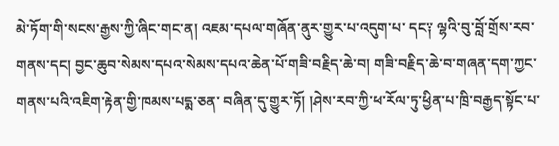མེ་ཏོག་གི་སངས་རྒྱས་ཀྱི་ཞིང་གང་ན། འཇམ་དཔལ་གཞོན་ནུར་གྱུར་པ་འདུག་པ་ དང༑ ལྷའི་བུ་བློ་གྲོས་རབ་གནས་དང། བྱང་ཆུབ་སེམས་དཔའ་སེམས་དཔའ་ཆེན་པོ་གཟི་བརྗིད་ཆེ་བ། གཟི་བརྗིད་ཆེ་བ་གཞན་དག་ཀྱང་གནས་པའི་འཇིག་རྟེན་གྱི་ཁམས་པདྨ་ཅན་ བཞིན་དུ་གྱུར་ཏོ། །ཤེས་རབ་ཀྱི་ཕ་རོལ་ཏུ་ཕྱིན་པ་ཁྲི་བརྒྱད་སྟོང་པ་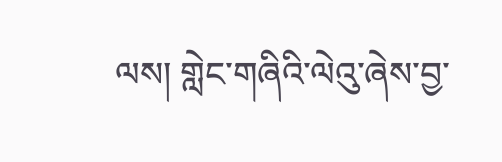ལས། གླེང་གཞིའི་ལེའུ་ཞེས་བྱ་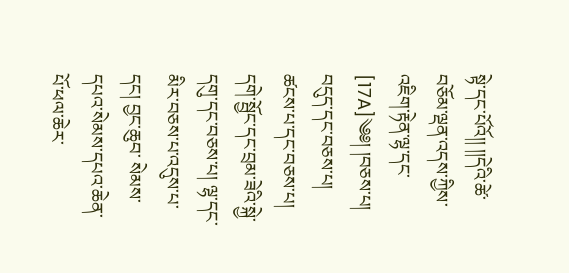སྟེ་དང་པོའོ།། །།དེའི་ཚེ་བཅོམ་ལྡན་འདས་ཀྱིས་འཇིག་རྟེན་ལྷ་དང་ [17A]༄༅། །བཅས་པ། བདུད་དང་བཅས་པ། ཚངས་པ་དང་བཅས་པ། དགེ་སྦྱོང་དང་བྲམ་ཟེའི་སྐྱེ་དགུ་དང་བཅས་པ། ལྷ་དང་མིར་བཅས་པ་འདུས་པ་དང། བྱང་ཆུབ་ སེམས་དཔའ་སེམས་དཔའ་ཆེན་པོ་ཕལ་ཆེར་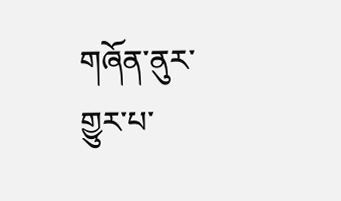གཞོན་ནུར་གྱུར་པ་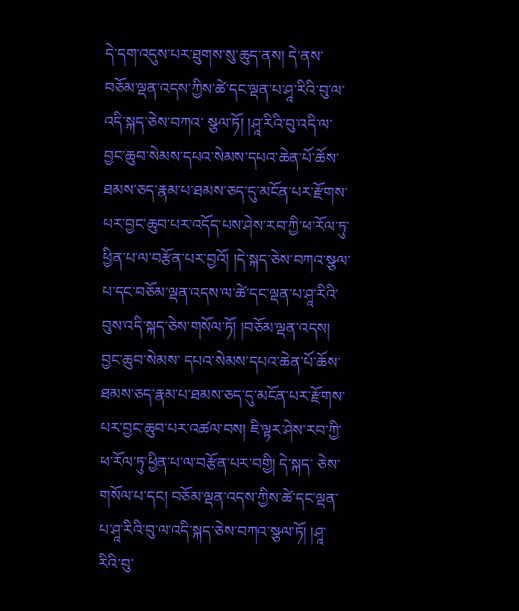དེ་དག་འདུས་པར་ཐུགས་སུ་ཆུད་ནས། དེ་ནས་བཅོམ་ལྡན་འདས་ཀྱིས་ཚེ་དང་ལྡན་པ་ཤཱ་རིའི་བུ་ལ་འདི་སྐད་ཅེས་བཀའ་ སྩལ་ཏོ། །ཤཱ་རིའི་བུ་འདི་ལ་བྱང་ཆུབ་སེམས་དཔའ་སེམས་དཔའ་ཆེན་པོ་ཆོས་ཐམས་ཅད་རྣམ་པ་ཐམས་ཅད་དུ་མངོན་པར་རྫོགས་པར་བྱང་ཆུབ་པར་འདོད་པས་ཤེས་རབ་ཀྱི་ཕ་རོལ་ཏུ་ ཕྱིན་པ་ལ་བརྩོན་པར་བྱའོ། །དེ་སྐད་ཅེས་བཀའ་སྩལ་པ་དང་བཅོམ་ལྡན་འདས་ལ་ཚེ་དང་ལྡན་པ་ཤཱ་རིའི་བུས་འདི་སྐད་ཅེས་གསོལ་ཏོ། །བཅོམ་ལྡན་འདས། བྱང་ཆུབ་སེམས་ དཔའ་སེམས་དཔའ་ཆེན་པོ་ཆོས་ཐམས་ཅད་རྣམ་པ་ཐམས་ཅད་དུ་མངོན་པར་རྫོགས་པར་བྱང་ཆུབ་པར་འཚལ་བས། ཇི་ལྟར་ཤེས་རབ་ཀྱི་ཕ་རོལ་ཏུ་ཕྱིན་པ་ལ་བརྩོན་པར་བགྱི། དེ་སྐད་ ཅེས་གསོལ་པ་དང། བཅོམ་ལྡན་འདས་ཀྱིས་ཚེ་དང་ལྡན་པ་ཤཱ་རིའི་བུ་ལ་འདི་སྐད་ཅེས་བཀའ་སྩལ་ཏོ། །ཤཱ་རིའི་བུ་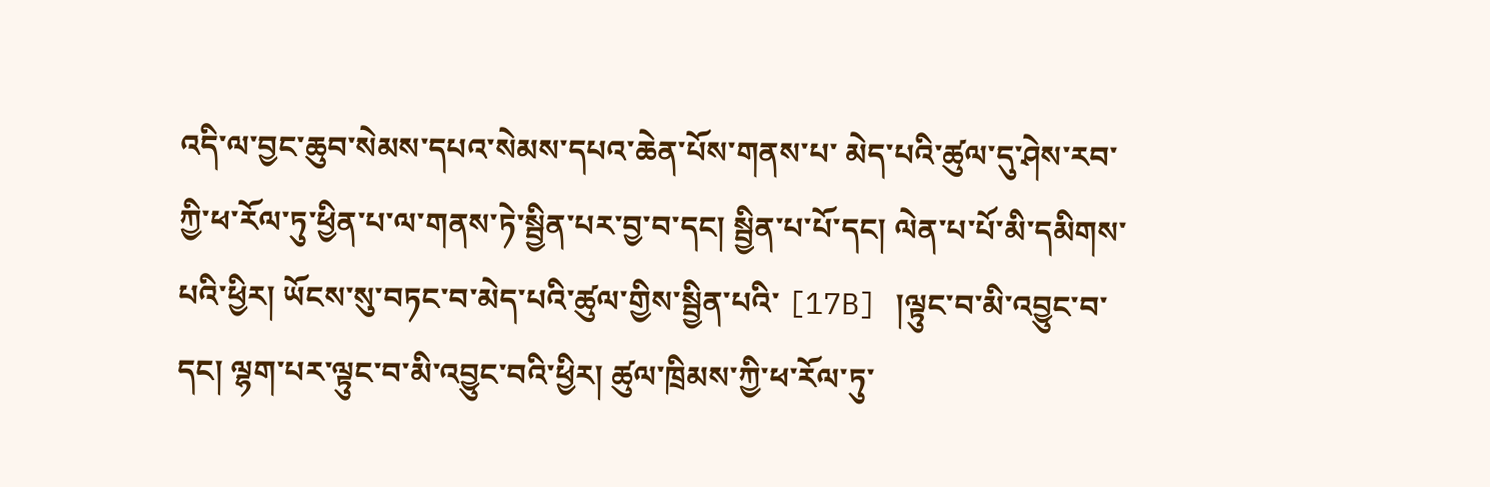འདི་ལ་བྱང་ཆུབ་སེམས་དཔའ་སེམས་དཔའ་ཆེན་པོས་གནས་པ་ མེད་པའི་ཚུལ་དུ་ཤེས་རབ་ཀྱི་ཕ་རོལ་ཏུ་ཕྱིན་པ་ལ་གནས་ཏེ་སྦྱིན་པར་བྱ་བ་དང། སྦྱིན་པ་པོ་དང། ལེན་པ་པོ་མི་དམིགས་པའི་ཕྱིར། ཡོངས་སུ་བཏང་བ་མེད་པའི་ཚུལ་གྱིས་སྦྱིན་པའི་ [17B] །ལྟུང་བ་མི་འབྱུང་བ་དང། ལྷག་པར་ལྟུང་བ་མི་འབྱུང་བའི་ཕྱིར། ཚུལ་ཁྲིམས་ཀྱི་ཕ་རོལ་ཏུ་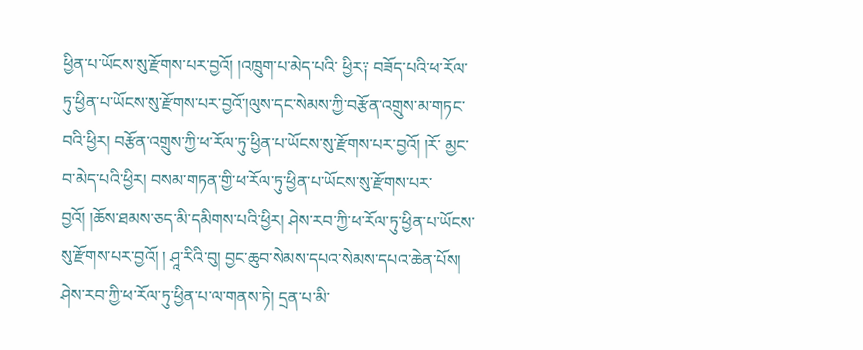ཕྱིན་པ་ཡོངས་སུ་རྫོགས་པར་བྱའོ། །འཁྲུག་པ་མེད་པའི་ ཕྱིར༑ བཟོད་པའི་ཕ་རོལ་ཏུ་ཕྱིན་པ་ཡོངས་སུ་རྫོགས་པར་བྱའོ་།ལུས་དང་སེམས་ཀྱི་བརྩོན་འགྲུས་མ་གཏང་བའི་ཕྱིར། བརྩོན་འགྲུས་ཀྱི་ཕ་རོལ་ཏུ་ཕྱིན་པ་ཡོངས་སུ་རྫོགས་པར་བྱའོ། །རོ་ མྱང་བ་མེད་པའི་ཕྱིར། བསམ་གཏན་གྱི་ཕ་རོལ་ཏུ་ཕྱིན་པ་ཡོངས་སུ་རྫོགས་པར་བྱའོ། །ཆོས་ཐམས་ཅད་མི་དམིགས་པའི་ཕྱིར། ཤེས་རབ་ཀྱི་ཕ་རོལ་ཏུ་ཕྱིན་པ་ཡོངས་སུ་རྫོགས་པར་བྱའོ། ། ཤཱ་རིའི་བུ། བྱང་ཆུབ་སེམས་དཔའ་སེམས་དཔའ་ཆེན་པོས། ཤེས་རབ་ཀྱི་ཕ་རོལ་ཏུ་ཕྱིན་པ་ལ་གནས་ཏེ། དྲན་པ་མི་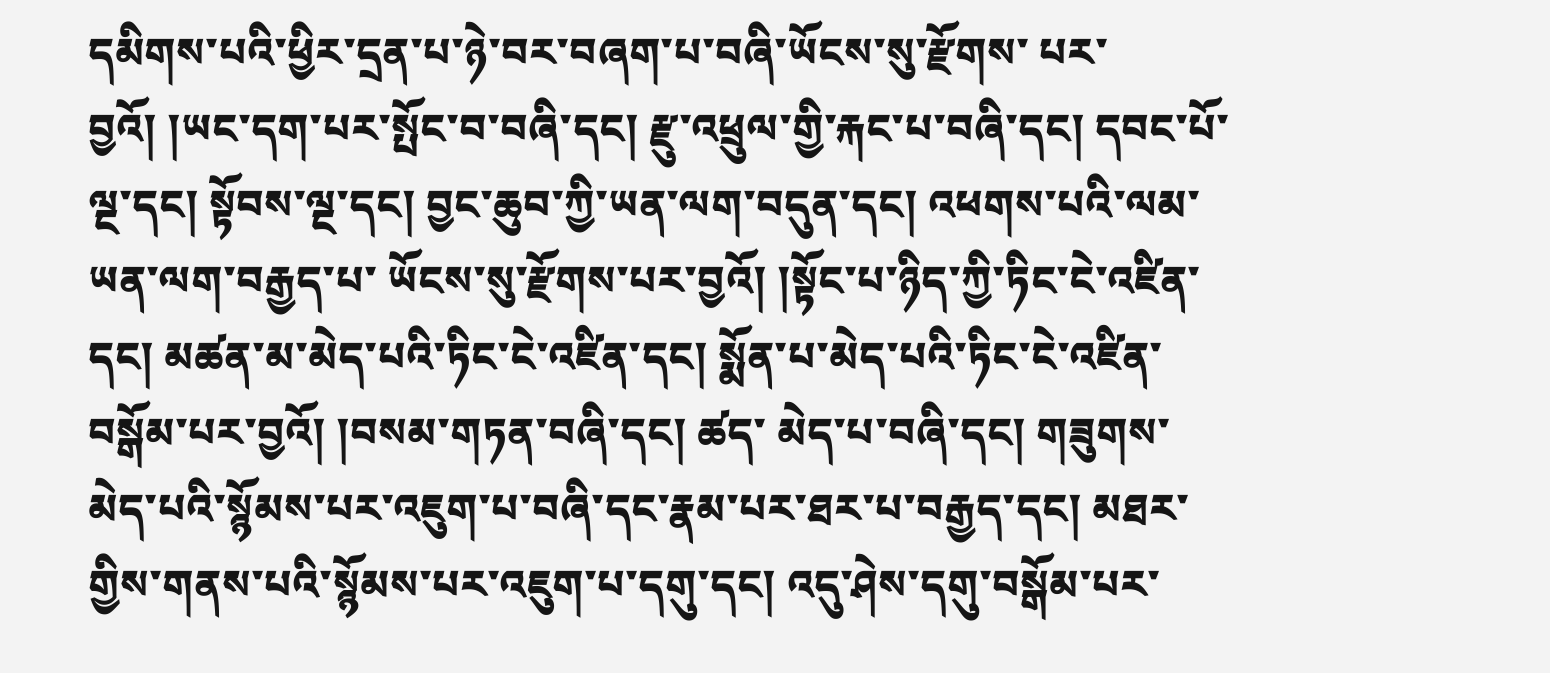དམིགས་པའི་ཕྱིར་དྲན་པ་ཉེ་བར་བཞག་པ་བཞི་ཡོངས་སུ་རྫོགས་ པར་བྱའོ། །ཡང་དག་པར་སྤོང་བ་བཞི་དང། རྫུ་འཕྲུལ་གྱི་རྐང་པ་བཞི་དང། དབང་པོ་ལྔ་དང། སྟོབས་ལྔ་དང། བྱང་ཆུབ་ཀྱི་ཡན་ལག་བདུན་དང། འཕགས་པའི་ལམ་ཡན་ལག་བརྒྱད་པ་ ཡོངས་སུ་རྫོགས་པར་བྱའོ། །སྟོང་པ་ཉིད་ཀྱི་ཏིང་ངེ་འཛིན་དང། མཚན་མ་མེད་པའི་ཏིང་ངེ་འཛིན་དང། སྨོན་པ་མེད་པའི་ཏིང་ངེ་འཛིན་བསྒོམ་པར་བྱའོ། །བསམ་གཏན་བཞི་དང། ཚད་ མེད་པ་བཞི་དང། གཟུགས་མེད་པའི་སྙོམས་པར་འཇུག་པ་བཞི་དང་རྣམ་པར་ཐར་པ་བརྒྱད་དང། མཐར་གྱིས་གནས་པའི་སྙོམས་པར་འཇུག་པ་དགུ་དང། འདུ་ཤེས་དགུ་བསྒོམ་པར་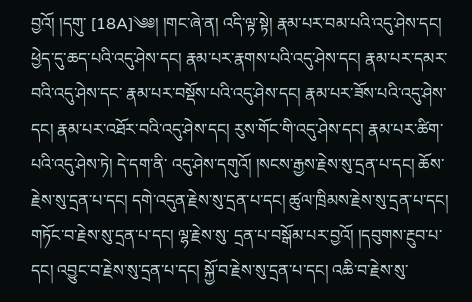བྱའོ། །དགུ་ [18A]༄༅། །གང་ཞེ་ན། འདི་ལྟ་སྟེ། རྣམ་པར་བམ་པའི་འདུ་ཤེས་དང། ཕྱེད་དུ་ཆད་པའི་འདུ་ཤེས་དང། རྣམ་པར་རྣགས་པའི་འདུ་ཤེས་དང། རྣམ་པར་དམར་བའི་འདུ་ཤེས་དང་ རྣམ་པར་བསྡོས་པའི་འདུ་ཤེས་དང། རྣམ་པར་ཟོས་པའི་འདུ་ཤེས་དང། རྣམ་པར་འཐོར་བའི་འདུ་ཤེས་དང། རུས་གོང་གི་འདུ་ཤེས་དང། རྣམ་པར་ཚིག་པའི་འདུ་ཤེས་ཏེ། དེ་དག་ནི་ འདུ་ཤེས་དགུའོ། །སངས་རྒྱས་རྗེས་སུ་དྲན་པ་དང། ཆོས་རྗེས་སུ་དྲན་པ་དང། དགེ་འདུན་རྗེས་སུ་དྲན་པ་དང། ཚུལ་ཁྲིམས་རྗེས་སུ་དྲན་པ་དང། གཏོང་བ་རྗེས་སུ་དྲན་པ་དང། ལྷ་རྗེས་སུ་ དྲན་པ་བསྒོམ་པར་བྱའོ། །དབུགས་རྔུབ་པ་དང། འབྱུང་བ་རྗེས་སུ་དྲན་པ་དང། སྐྱོ་བ་རྗེས་སུ་དྲན་པ་དང། འཆི་བ་རྗེས་སུ་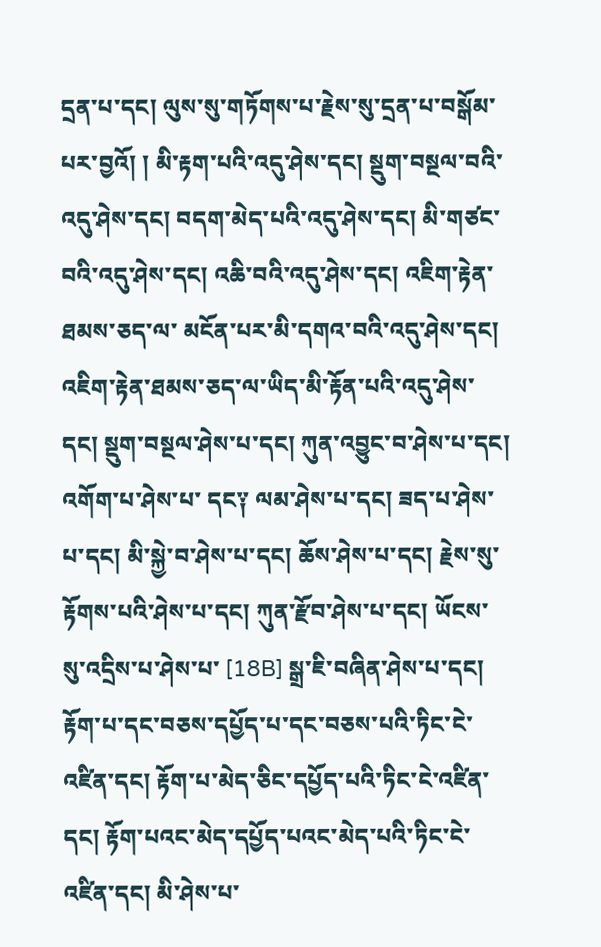དྲན་པ་དང། ལུས་སུ་གཏོགས་པ་རྗེས་སུ་དྲན་པ་བསྒོམ་པར་བྱའོ། ། མི་རྟག་པའི་འདུ་ཤེས་དང། སྡུག་བསྔལ་བའི་འདུ་ཤེས་དང། བདག་མེད་པའི་འདུ་ཤེས་དང། མི་གཙང་བའི་འདུ་ཤེས་དང། འཆི་བའི་འདུ་ཤེས་དང། འཇིག་རྟེན་ཐམས་ཅད་ལ་ མངོན་པར་མི་དགའ་བའི་འདུ་ཤེས་དང། འཇིག་རྟེན་ཐམས་ཅད་ལ་ཡིད་མི་རྟོན་པའི་འདུ་ཤེས་དང། སྡུག་བསྔལ་ཤེས་པ་དང། ཀུན་འབྱུང་བ་ཤེས་པ་དང། འགོག་པ་ཤེས་པ་ དང༑ ལམ་ཤེས་པ་དང། ཟད་པ་ཤེས་པ་དང། མི་སྐྱེ་བ་ཤེས་པ་དང། ཆོས་ཤེས་པ་དང། རྗེས་སུ་རྟོགས་པའི་ཤེས་པ་དང། ཀུན་རྫོབ་ཤེས་པ་དང། ཡོངས་སུ་འདྲིས་པ་ཤེས་པ་ [18B] སྒྲ་ཇི་བཞིན་ཤེས་པ་དང། རྟོག་པ་དང་བཅས་དཔྱོད་པ་དང་བཅས་པའི་ཏིང་ངེ་འཛིན་དང། རྟོག་པ་མེད་ཅིང་དཔྱོད་པའི་ཏིང་ངེ་འཛིན་དང། རྟོག་པའང་མེད་དཔྱོད་པའང་མེད་པའི་ཏིང་ངེ་ འཛིན་དང། མི་ཤེས་པ་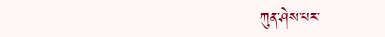ཀུན་ཤེས་པར་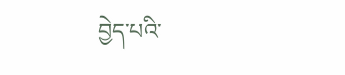བྱེད་པའི་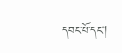དབང་པོ་དང།